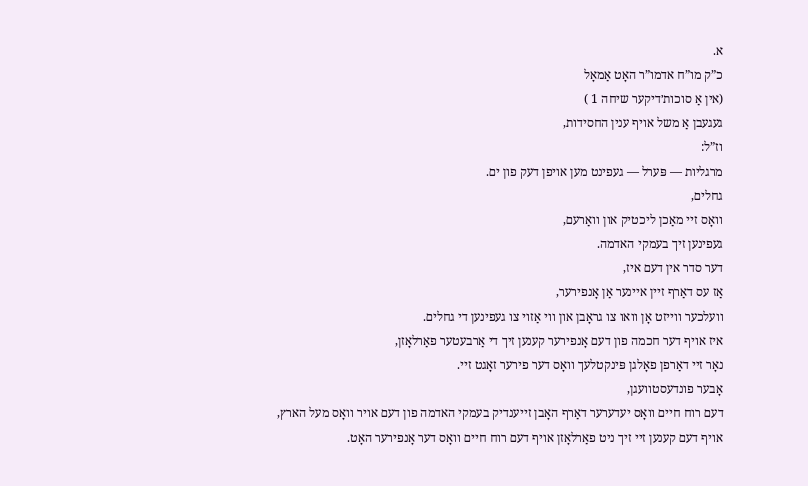א.
כ”ק מו”ח אדמו”ר האָט אַמאָל
(אין אַ סוכות׳דיקער שיחה 1 )
געגעבן אַ משל אויף ענין החסידות,
וז”ל:
מרגליות — פּערל — געפינט מען אויפן דעק פון ים.
גחלים,
וואָס זיי מאַכן ליכטיק און וואַרעם,
געפינען זיך בעמקי האדמה.
דער סדר אין דעם איז,
אַז עס דאַרף זיין איינער אַן אָנפירער,
וועלכער ווייזט אָן וואו צו גראָבן און ווי אַזוי צו געפינען די גחלים.
איז אויף דער חכמה פון דעם אָנפירער קענען זיך די אַרבעטער פאַרלאָזן,
נאָר זיי דאַרפן פאָלגן פּינקטלעך וואָס דער פירער זאָגט זיי.
אָבער פונדעסטוועגן,
דעם רוח חיים וואָס יעדערער דאַרף האָבן זייענדיק בעמקי האדמה פון דעם אויר וואָס מעל הארץ,
אויף דעם קענען זיי זיך ניט פאַרלאָזן אויף דעם רוח חיים וואָס דער אָנפירער האָט.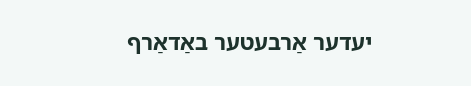יעדער אַרבעטער באַדאַרף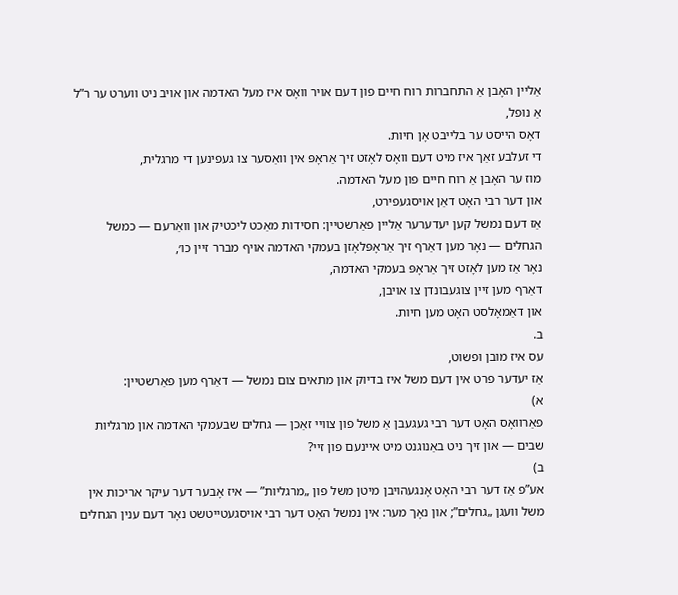אַליין האָבן אַ התחברות רוח חיים פון דעם אויר וואָס איז מעל האדמה און אויב ניט ווערט ער ר”ל אַ נופל,
דאָס הייסט ער בלייבט אָן חיות.
די זעלבע זאַך איז מיט דעם וואָס לאָזט זיך אַראָפּ אין וואַסער צו געפינען די מרגלית,
מוז ער האָבן אַ רוח חיים פון מעל האדמה.
און דער רבי האָט דאַן אויסגעפירט,
אַז דעם נמשל קען יעדערער אַליין פאַרשטיין: חסידות מאַכט ליכטיק און וואַרעם — כמשל הגחלים — נאָר מען דאַרף זיך אַראָפּלאָזן בעמקי האדמה אויף מברר זיין כו׳,
נאָר אַז מען לאָזט זיך אַראָפּ בעמקי האדמה,
דאַרף מען זיין צוגעבונדן צו אויבן,
און דאַמאָלסט האָט מען חיות.
ב.
עס איז מובן ופשוט,
אַז יעדער פרט אין דעם משל איז בדיוק און מתאים צום נמשל — דאַרף מען פאַרשטיין:
א)
פאַרוואָס האָט דער רבי געגעבן אַ משל פון צוויי זאַכן — גחלים שבעמקי האדמה און מרגליות שבים — און זיך ניט באַנוגנט מיט איינעם פון זיי?
ב)
אע”פ אַז דער רבי האָט אָנגעהויבן מיטן משל פון „מרגליות” — איז אָבער דער עיקר אריכות אין משל וועגן „גחלים”; און נאָך מער: אין נמשל האָט דער רבי אויסגעטייטשט נאָר דעם ענין הגחלים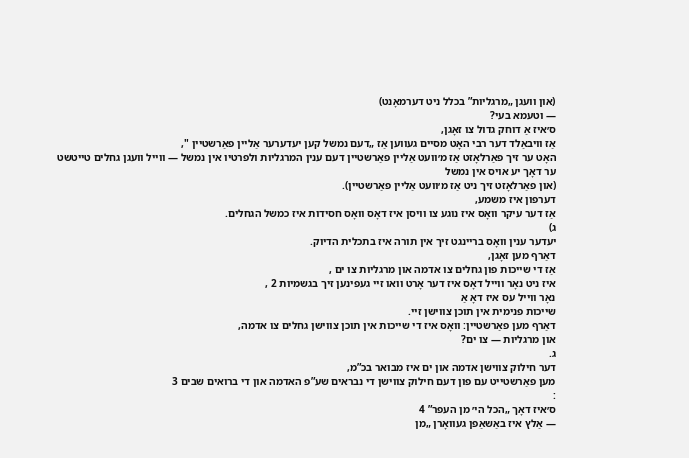(און וועגן „מרגליות” בכלל ניט דערמאָנט)
— וטעמא בעי?
ס׳איז אַ דוחק גדול צו זאָגן,
אַז וויבאַלד דער רבי האָט מסיים געווען אַז „דעם נמשל קען יעדערער אַליין פאַרשטיין ",
האָט ער זיך פאַרלאָזט אַז מ׳וועט אַליין פאַרשטיין דעם ענין המרגליות ולפרטיו אין נמשל — ווייל וועגן גחלים טייטשט ער דאָך יע אויס אין נמשל
(און פאַרלאָזט זיך ניט אַז מ׳וועט אַליין פאַרשטיין).
דערפון איז משמע,
אַז דער עיקר וואָס איז נוגע צו וויסן איז דאָס וואָס חסידות איז כמשל הגחלים.
ג)
יעדער ענין וואָס בריינגט זיך אין תורה איז בתכלית הדיוק.
דאַרף מען זאָגן,
אַז די שייכות פון גחלים צו אדמה און מרגליות צו ים ,
איז ניט נאָר ווייל דאָס איז דער אָרט וואו זיי געפינען זיך בגשמיות 2 ,
נאָר ווייל עס איז דאָ אַ
שייכות פנימית אין תוכן צווישן זיי.
דאַרף מען פאַרשטיין: וואָס איז די שייכות אין תוכן צווישן גחלים צו אדמה,
און מרגליות — צו ים?
ג.
דער חילוק צווישן אדמה און ים איז מבואר בכ”מ,
מען פאַרשטייט עם פון דעם חילוק צווישן די נבראים שע”פ האדמה און די ברואים שבים 3
:
ס׳איז דאָך „הכל הי׳ מן העפר” 4
— אַלץ איז באַשאַפן געוואָרן „מן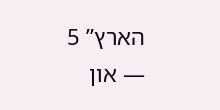הארץ” 5
— און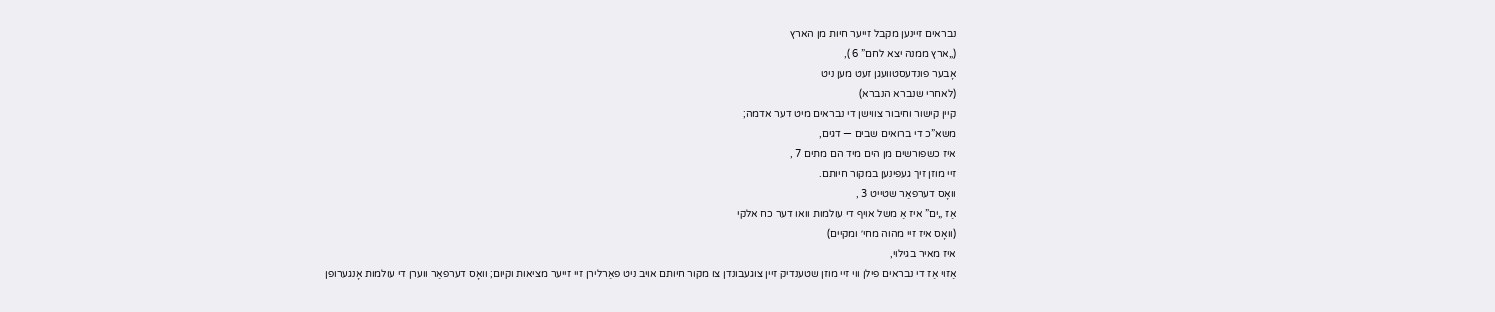נבראים זיינען מקבל זייער חיות מן הארץ
(„ארץ ממנה יצא לחם” 6 ),
אָבער פונדעסטוועגן זעט מען ניט
(לאחרי שנברא הנברא)
קיין קישור וחיבור צווישן די נבראים מיט דער אדמה;
משא”כ די ברואים שבים — דגים,
איז כשפורשים מן הים מיד הם מתים 7 ,
זיי מוזן זיך געפינען במקור חיותם.
וואָס דערפאַר שטייט 3 ,
אַז „ים” איז אַ משל אויף די עולמות וואו דער כח אלקי
(וואָס איז זיי מהוה מחי׳ ומקיים)
איז מאיר בגילוי,
אַזוי אַז די נבראים פילן ווי זיי מוזן שטענדיק זיין צוגעבונדן צו מקור חיותם אויב ניט פאַרלירן זיי זייער מציאות וקיום; וואָס דערפאַר ווערן די עולמות אָנגערופן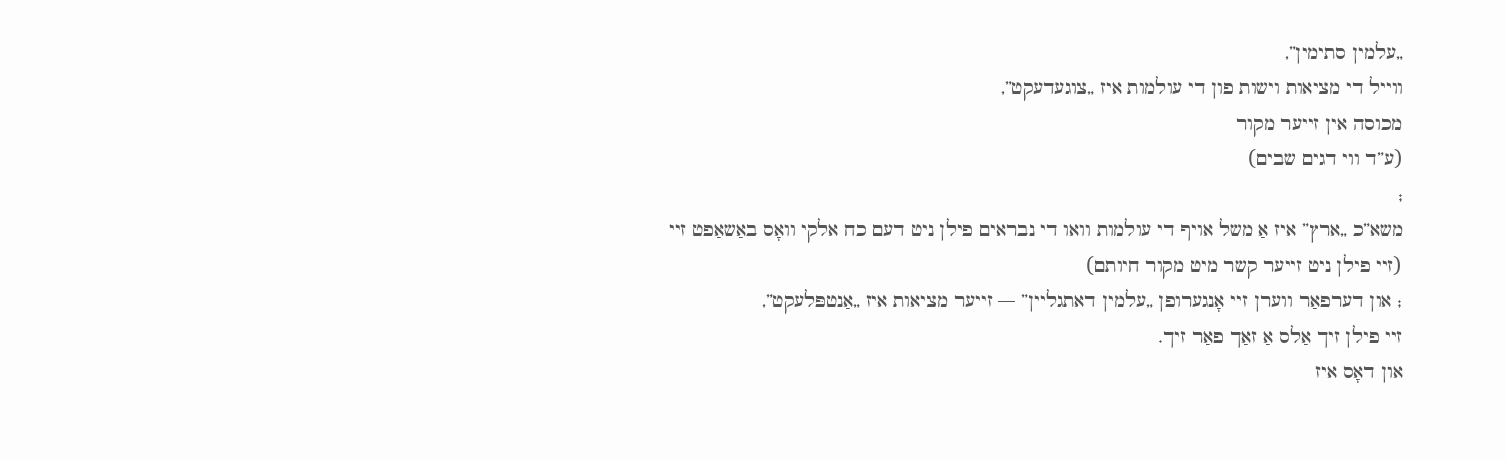„עלמין סתימין”,
ווייל די מציאות וישות פון די עולמות איז „צוגעדעקט”,
מכוסה אין זייער מקור
(ע”ד ווי דגים שבים)
;
משא”כ „ארץ” איז אַ משל אויף די עולמות וואו די נבראים פילן ניט דעם כח אלקי וואָס באַשאַפט זיי
(זיי פילן ניט זייער קשר מיט מקור חיותם)
; און דערפאַר ווערן זיי אָנגערופן „עלמין דאתגליין” — זייער מציאות איז „אַנטפּלעקט”,
זיי פילן זיך אַלס אַ זאַך פאַר זיך.
און דאָס איז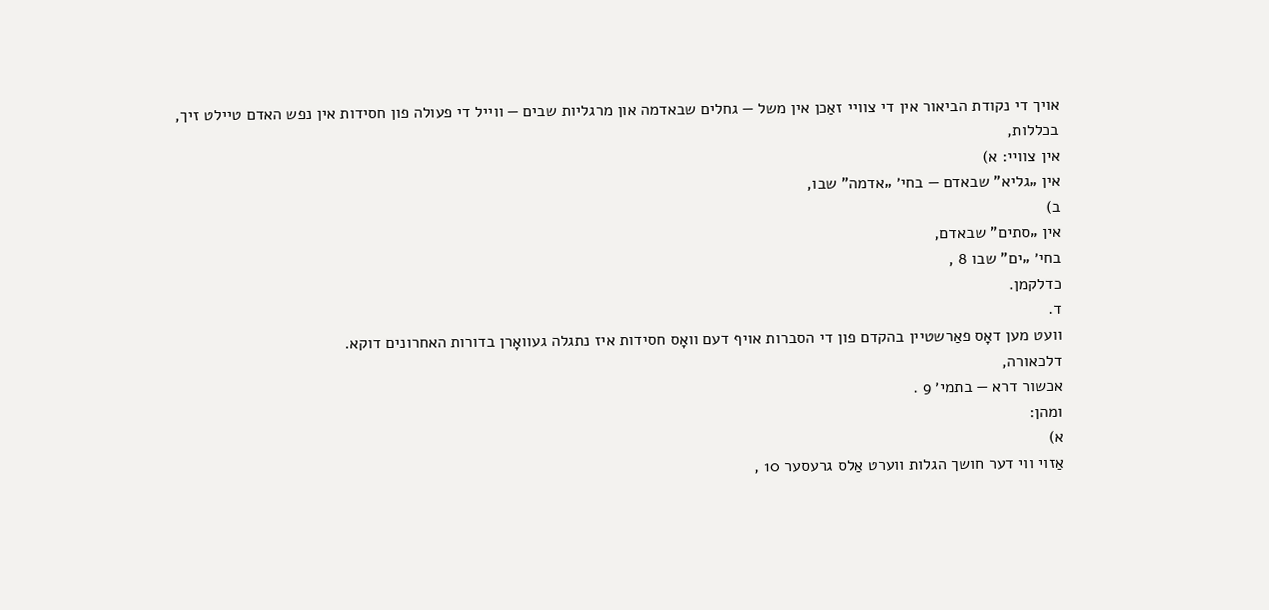אויך די נקודת הביאור אין די צוויי זאַכן אין משל — גחלים שבאדמה און מרגליות שבים — ווייל די פעולה פון חסידות אין נפש האדם טיילט זיך,
בכללות,
אין צוויי: א)
אין „גליא” שבאדם — בחי׳ „אדמה” שבו,
ב)
אין „סתים” שבאדם,
בחי׳ „ים” שבו 8 ,
כדלקמן.
ד.
וועט מען דאָס פאַרשטיין בהקדם פון די הסברות אויף דעם וואָס חסידות איז נתגלה געוואָרן בדורות האחרונים דוקא.
דלכאורה,
אכשור דרא — בתמי׳ 9 .
ומהן:
א)
אַזוי ווי דער חושך הגלות ווערט אַלס גרעסער 10 ,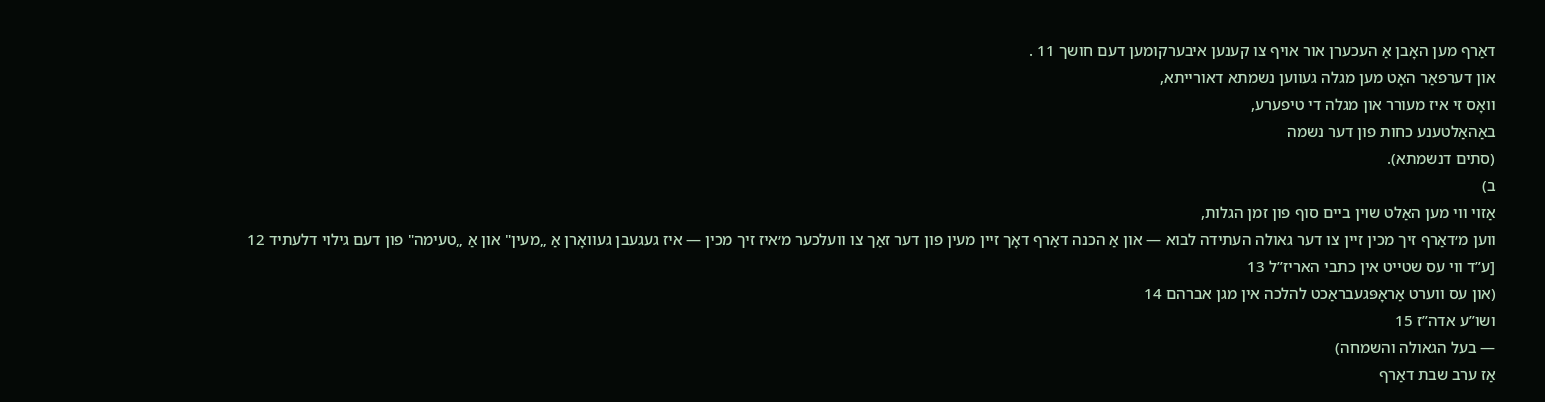דאַרף מען האָבן אַ העכערן אור אויף צו קענען איבערקומען דעם חושך 11 .
און דערפאַר האָט מען מגלה געווען נשמתא דאורייתא,
וואָס זי איז מעורר און מגלה די טיפערע,
באַהאַלטענע כחות פון דער נשמה
(סתים דנשמתא).
ב)
אַזוי ווי מען האַלט שוין ביים סוף פון זמן הגלות,
ווען מ׳דאַרף זיך מכין זיין צו דער גאולה העתידה לבוא — און אַ הכנה דאַרף דאָך זיין מעין פון דער זאַך צו וועלכער מ׳איז זיך מכין — איז געגעבן געוואָרן אַ „מעין" און אַ „טעימה" פון דעם גילוי דלעתיד 12
[ע”ד ווי עס שטייט אין כתבי האריז”ל 13
(און עס ווערט אַראָפּגעבראַכט להלכה אין מגן אברהם 14
ושו”ע אדה”ז 15
— בעל הגאולה והשמחה)
אַז ערב שבת דאַרף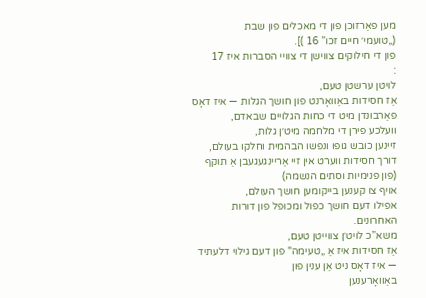מען פאַרזוכן פון די מאכלים פון שבת
(„טועמי׳ חיים זכו” 16 )].
פון די חילוקים צווישן די צוויי הסברות איז 17
:
לויטן ערשטן טעם,
אַז חסידות באַוואָרנט פון חושך הגלות — איז דאָס פאַרבונדן מיט די כחות הגלויים שבאדם,
וועלכע פירן די מלחמה מיט׳ן גלות,
זיינען כובש גופו ונפשו הבהמית וחלקו בעולם,
דורך חסידות ווערט אין זיי אַריינגעגעבן אַ תוקף
(פון פנימיות וסתים הנשמה)
אויף צו קענען בייקומען חושך העולם,
אפילו דעם חושך כפול ומכופל פון דורות האחרונים.
משא”כ לויט׳ן צווייטן טעם,
אַז חסידות איז אַ „טעימה" פון דעם גילוי דלעתיד — איז דאָס ניט אַן ענין פון
באַוואָרענען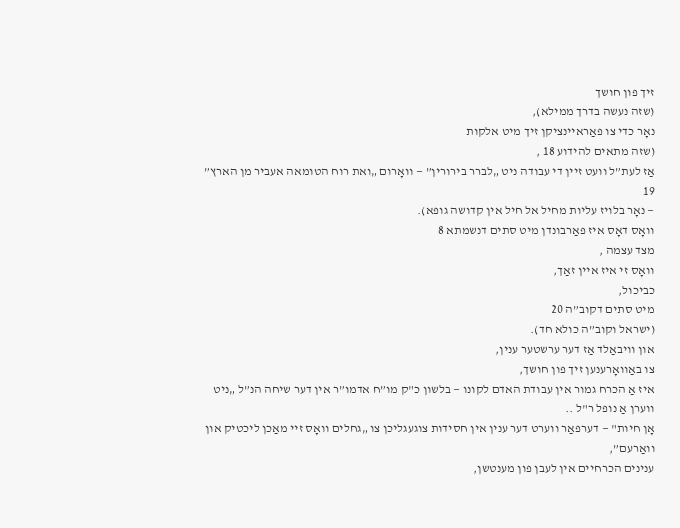זיך פון חושך
(שזה נעשה בדרך ממילא),
נאָר כדי צו פאַראיינציקן זיך מיט אלקות
(שזה מתאים להידוע 18 ,
אַז לעת”ל וועט זיין די עבודה ניט „לברר בירורין” — וואָרום „ואת רוח הטומאה אעביר מן הארץ” 19
— נאָר בלויז עליות מחיל אל חיל אין קדושה גופא).
וואָס דאָס איז פאַרבונדן מיט סתים דנשמתא 8
מצד עצמה ,
וואָס זי איז איין זאַך,
כביכול,
מיט סתים דקוב”ה 20
(ישראל וקוב”ה כולא חד).
און וויבאַלד אַז דער ערשטער ענין,
צו באַוואָרענען זיך פון חושך,
איז אַ הכרח גמור אין עבודת האדם לקונו — בלשון כ"ק מו”ח אדמו”ר אין דער שיחה הנ”ל „ניט ווערן אַ נופל ר"ל ..
אָן חיות" — דערפאַר ווערט דער ענין אין חסידות צוגעגליכן צו „גחלים וואָס זיי מאַכן ליכטיק און וואַרעם”,
ענינים הכרחיים אין לעבן פון מענטשן,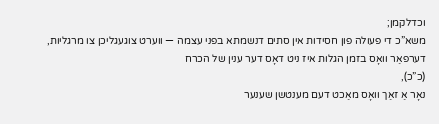וכדלקמן;
משא”כ די פעולה פון חסידות אין סתים דנשמתא בפני עצמה — ווערט צוגעגליכן צו מרגליות,
דערפאַר וואָס בזמן הגלות איז ניט דאָס דער ענין של הכרח
(כ”כ),
נאָר אַ זאַך וואָס מאַכט דעם מענטשן שענער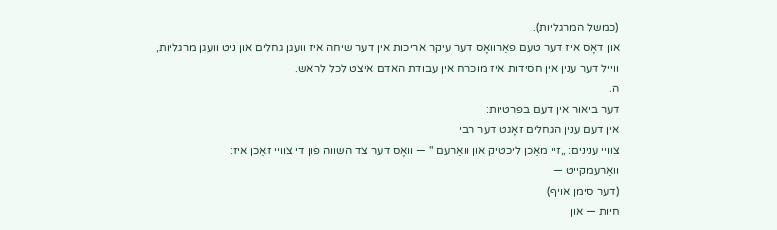(כמשל המרגליות).
און דאָס איז דער טעם פאַרוואָס דער עיקר אריכות אין דער שיחה איז וועגן גחלים און ניט וועגן מרגליות,
ווייל דער ענין אין חסידות איז מוכרח אין עבודת האדם איצט לכל לראש.
ה.
דער ביאור אין דעם בפרטיות:
אין דעם ענין הגחלים זאָגט דער רבי
צוויי ענינים: „זיי מאַכן ליכטיק און וואַרעם " — וואָס דער צד השווה פון די צוויי זאַכן איז:
וואַרעמקייט —
(דער סימן אויף)
חיות — און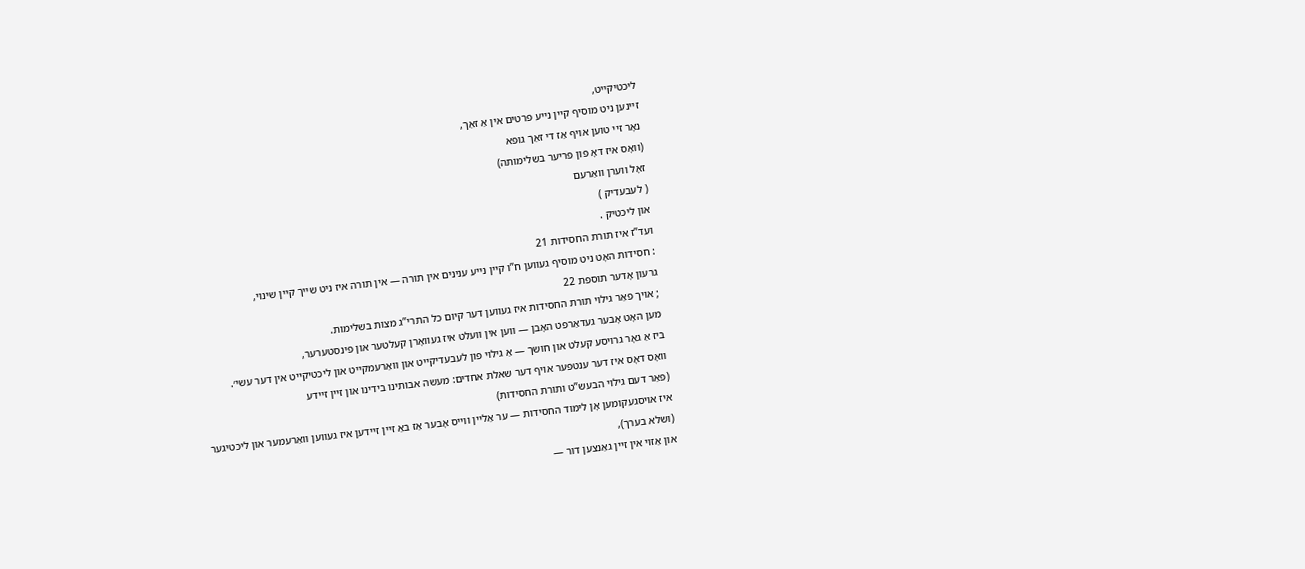ליכטיקייט,
זיינען ניט מוסיף קיין נייע פרטים אין אַ זאַך,
נאָר זיי טוען אויף אַז די זאַך גופא
(וואָס איז דאָ פון פריער בשלימותה)
זאָל ווערן וואַרעם
( לעבעדיק )
און ליכטיק .
ועד”ז איז תורת החסידות 21
: חסידות האָט ניט מוסיף געווען ח”ו קיין נייע ענינים אין תורה — אין תורה איז ניט שייך קיין שינוי,
גרעון אָדער תוספת 22
; אויך פאַר גילוי תורת החסידות איז געווען דער קיום כל התרי”ג מצות בשלימות.
מען האָט אָבער געדאַרפט האָבן — ווען אין וועלט איז געוואָרן קעלטער און פינסטערער,
ביז אַ גאָר גרויסע קעלט און חושך — אַ גילוי פון לעבעדיקייט און וואַרעמקייט און ליכטיקייט אין דער עשי׳.
וואָס דאָס איז דער ענטפער אויף דער שאלת אחדים: מעשה אבותינו בידינו און זיין זיידע
(פאַר דעם גילוי הבעש”ט ותורת החסידות)
איז אויסגעקומען אָן לימוד החסידות — ער אַליין ווייס אָבער אַז באַ זיין זיידען איז געווען וואַרעמער און ליכטיגער
(ושלא בערך),
און אַזוי אין זיין גאַנצען דור —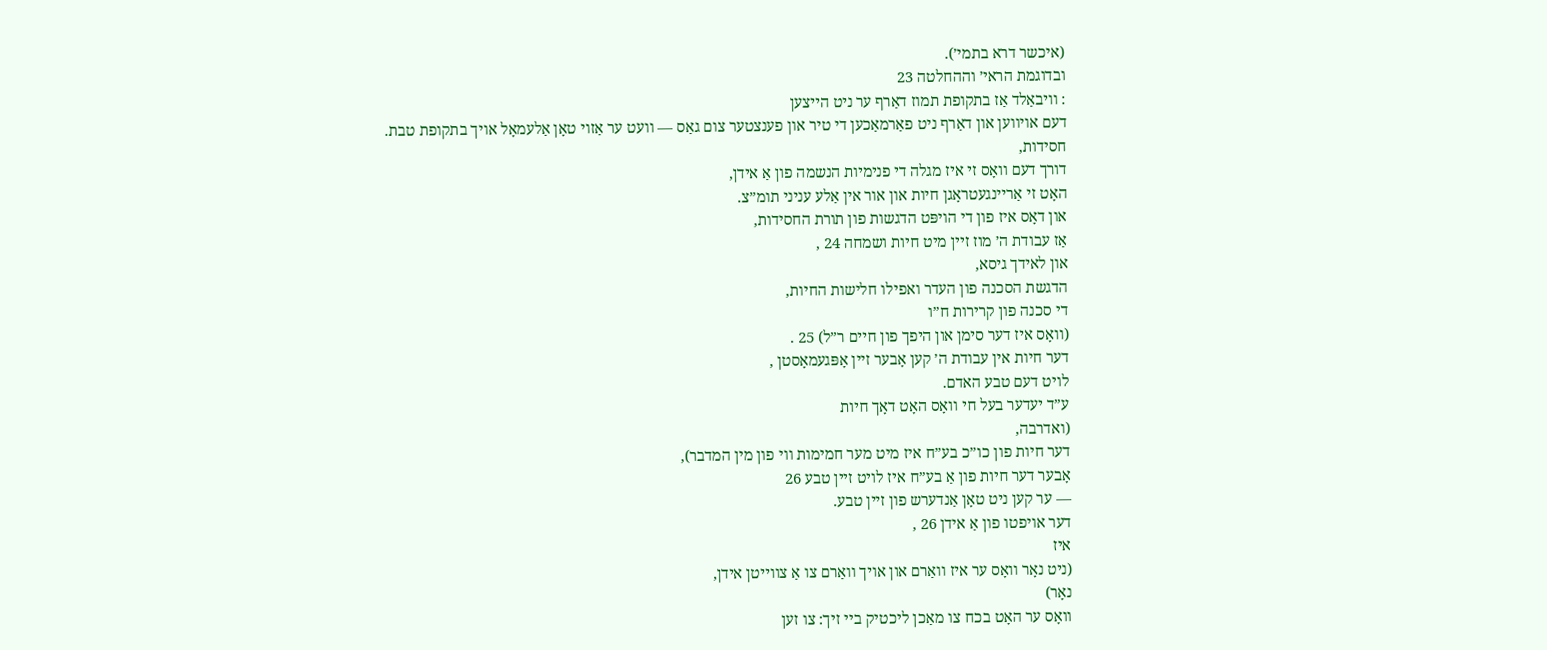(איכשר דרא בתמי׳).
ובדוגמת הראי׳ וההחלטה 23
: וויבאַלד אַז בתקופת תמוז דאַרף ער ניט הייצען
דעם אויווען און דאַרף ניט פאַרמאַכען די טיר און פענצטער צום גאַס — וועט ער אַזוי טאָן אַלעמאָל אויך בתקופת טבת.
חסידות,
דורך דעם וואָס זי איז מגלה די פנימיות הנשמה פון אַ אידן,
האָט זי אַריינגעטראָגן חיות און אור אין אַלע עניני תומ”צ.
און דאָס איז פון די הויפּט הדגשות פון תורת החסידות,
אַז עבודת ה׳ מוז זיין מיט חיות ושמחה 24 ,
און לאידך גיסא,
הדגשת הסכנה פון העדר ואפילו חלישות החיות,
די סכנה פון קרירות ח”ו
(וואָס איז דער סימן און היפך פון חיים ר”ל) 25 .
דער חיות אין עבודת ה׳ קען אָבער זיין אָפּגעמאָסטן ,
לויט דעם טבע האדם.
ע”ד יעדער בעל חי וואָס האָט דאָך חיות
(ואדרבה,
דער חיות פון כו”כ בע”ח איז מיט מער חמימות ווי פון מין המדבר),
אָבער דער חיות פון אַ בע”ח איז לויט זיין טבע 26
— ער קען ניט טאָן אַנדערש פון זיין טבע.
דער אויפטו פון אַ אידן 26 ,
איז
(ניט נאָר וואָס ער איז וואַרם און אויך וואַרם צו אַ צווייטן אידן,
נאָר)
וואָס ער האָט בכח צו מאַכן ליכטיק ביי זיך: צו זען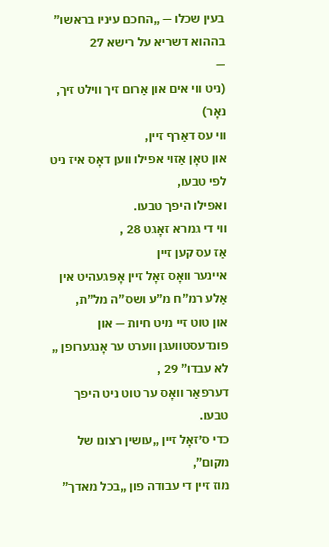בעין שכלו — „החכם עיניו בראשו” בההוא דשריא על רישא 27
—
(ניט ווי אים און אַרום זיך ווילט זיך,
נאָר)
ווי עס דאַרף זיין,
און טאָן אַזוי אפילו ווען דאָס איז ניט לפי טבעו,
ואפילו היפך טבעו.
ווי די גמרא זאָגט 28 ,
אַז עס קען זיין
איינער וואָס זאָל זיין אָפּגעהיט אין אַלע רמ”ח מ”ע ושס”ה מל”ת,
און טוט זיי מיט חיות — און פונדעסטוועגן ווערט ער אָנגערופן „ לא עבדו” 29 ,
דערפאַר וואָס ער טוט ניט היפך טבעו.
כדי ס׳זאָל זיין „עושין רצונו של מקום”,
מוז זיין די עבודה פון „בכל מאדך”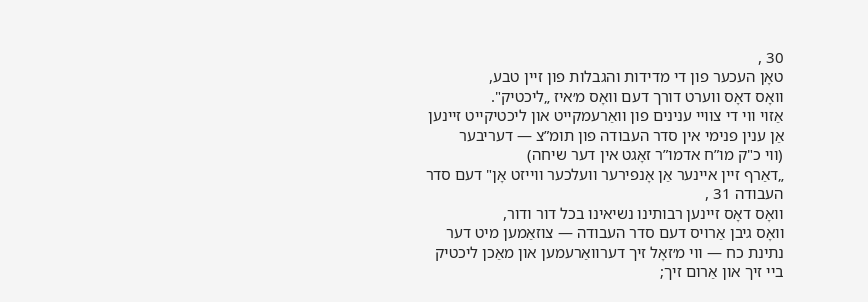30 ,
טאָן העכער פון די מדידות והגבלות פון זיין טבע,
וואָס דאָס ווערט דורך דעם וואָס מ׳איז „ליכטיק".
אַזוי ווי די צוויי ענינים פון וואַרעמקייט און ליכטיקייט זיינען אַן ענין פנימי אין סדר העבודה פון תומ”צ — דעריבער
(ווי כ"ק מו”ח אדמו”ר זאָגט אין דער שיחה)
„דאַרף זיין איינער אַן אָנפירער וועלכער ווייזט אָן" דעם סדר העבודה 31 ,
וואָס דאָס זיינען רבותינו נשיאינו בכל דור ודור,
וואָס גיבן אַרויס דעם סדר העבודה — צוזאַמען מיט דער נתינת כח — ווי מ׳זאָל זיך דערוואַרעמען און מאַכן ליכטיק ביי זיך און אַרום זיך;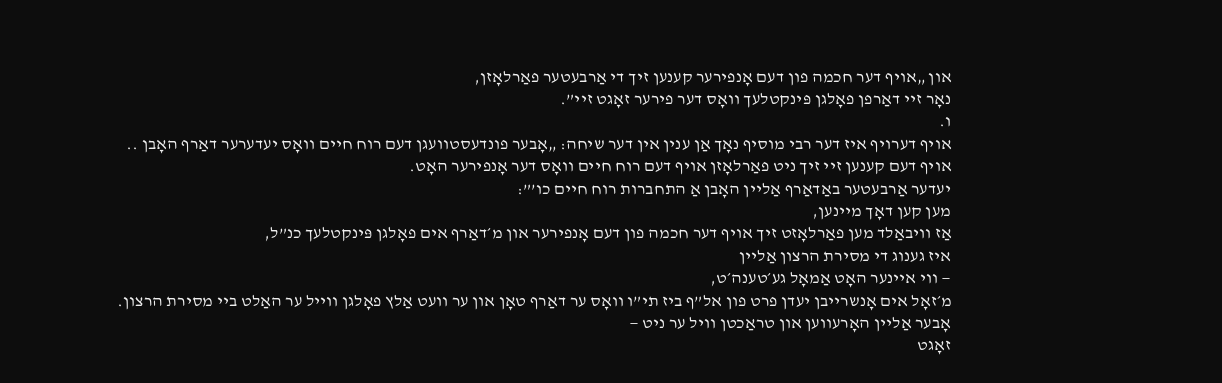און „אויף דער חכמה פון דעם אָנפירער קענען זיך די אַרבעטער פאַרלאָזן,
נאָר זיי דאַרפן פאָלגן פּינקטלעך וואָס דער פירער זאָגט זיי”.
ו.
אויף דערויף איז דער רבי מוסיף נאָך אַן ענין אין דער שיחה: „אָבער פונדעסטוועגן דעם רוח חיים וואָס יעדערער דאַרף האָבן ..
אויף דעם קענען זיי זיך ניט פאַרלאָזן אויף דעם רוח חיים וואָס דער אָנפירער האָט.
יעדער אַרבעטער באַדאַרף אַליין האָבן אַ התחברות רוח חיים כו’”:
מען קען דאָך מיינען,
אַז וויבאַלד מען פאַרלאָזט זיך אויף דער חכמה פון דעם אָנפירער און מ׳דאַרף אים פאָלגן פּינקטלעך כנ”ל,
איז גענוג די מסירת הרצון אַליין
— ווי איינער האָט אַמאָל גע׳טענה׳ט,
מ׳זאָל אים אָנשרייבן יעדן פרט פון אל”ף ביז תי”ו וואָס ער דאַרף טאָן און ער וועט אַלץ פאָלגן ווייל ער האַלט ביי מסירת הרצון.
אָבער אַליין האָרעווען און טראַכטן וויל ער ניט —
זאָגט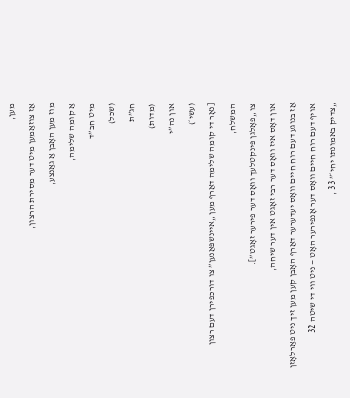מען,
אַז צוזאַמען מיט דער מסירת הרצון,
מוז מען האָבן אַ גאַנצע,
אַ קומה שלימה,
מיט חב”ד
(שכל)
חג”ת
(מדות)
און נה”י
(עשי׳)
[נאָר די קומה שלימה דאַרף מען „איינשפּאַנען” צו דורכפירן דעם רצון המשלח,
צו „פאָלגן פּינקטלעך וואָס דער פירער זאָגט”].
און דאָס איז וואָס דער רבי זאָגט אין דער שיחה,
אַז בנוגע דעם רוח חיים וואָס יעדערער דאַרף האָבן קען מען זיך ניט פאַרלאָזן אויף דעם רוח חיים וואָס דער אָנפירער האָט — ניט ווי די שיטה 32
„צדיק באמונתו יחי׳” 33 ,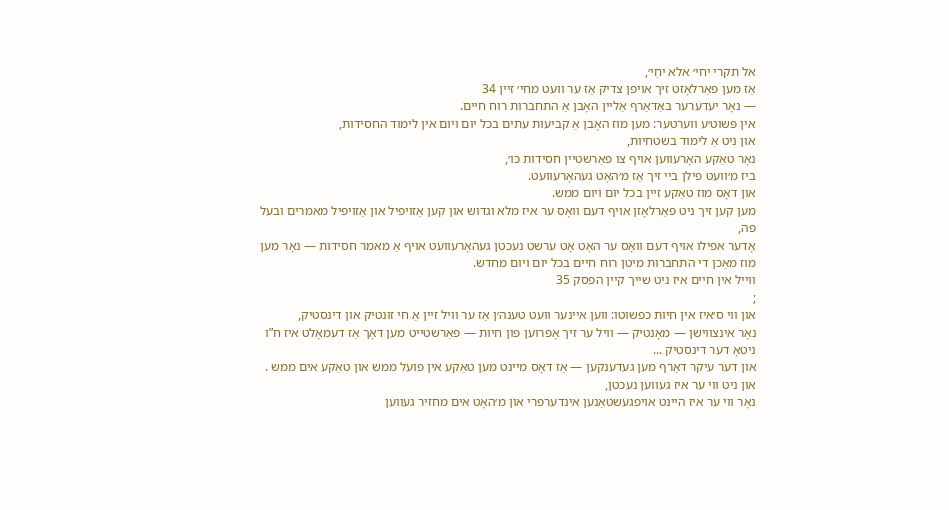אל תקרי יחי׳ אלא יחַי׳,
אַז מען פאַרלאָזט זיך אויפן צדיק אַז ער וועט מחי׳ זיין 34
— נאָר יעדערער באַדאַרף אַליין האָבן אַ התחברות רוח חיים.
אין פּשוט׳ע ווערטער: מען מוז האָבן אַ קביעות עתים בכל יום ויום אין לימוד החסידות,
און ניט אַ לימוד בשטחיות,
נאָר טאַקע האָרעווען אויף צו פאַרשטיין חסידות כו׳,
ביז מ׳וועט פילן ביי זיך אַז מ׳האָט געהאָרעוועט.
און דאָס מוז טאַקע זיין בכל יום ויום ממש.
מען קען זיך ניט פאַרלאָזן אויף דעם וואָס ער איז מלא וגדוש און קען אַזויפיל און אַזויפיל מאמרים ובעל פה,
אָדער אפילו אויף דעם וואָס ער האָט אָט ערשט נעכטן געהאָרעוועט אויף אַ מאמר חסידות — נאָר מען מוז מאַכן די התחברות מיטן רוח חיים בכל יום ויום מחדש.
ווייל אין חיים איז ניט שייך קיין הפסק 35
;
און ווי ס׳איז אין חיות כפשוטו: ווען איינער וועט טענה׳ן אַז ער וויל זיין אַ חי זונטיק און דינסטיק,
נאָר אינצווישן — מאָנטיק — וויל ער זיך אָפּרוען פון חיות — פאַרשטייט מען דאָך אַז דעמאָלט איז ח”ו ניטאָ דער דינסטיק ...
און דער עיקר דאַרף מען געדענקען — אַז דאָס מיינט מען טאַקע אין פועל ממש און טאַקע אים ממש .
און ניט ווי ער איז געווען נעכטן,
נאָר ווי ער איז היינט אויפגעשטאַנען אינדערפרי און מ׳האָט אים מחזיר געווען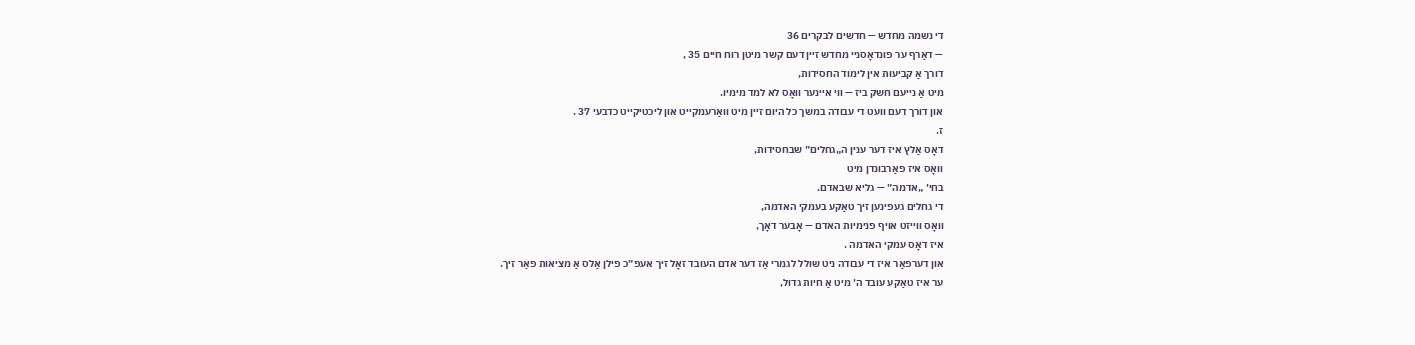די נשמה מחדש — חדשים לבקרים 36
— דאַרף ער פונדאָסניי מחדש זיין דעם קשר מיטן רוח חיים 35 ,
דורך אַ קביעות אין לימוד החסידות,
מיט אַ נייעם חשק ביז — ווי איינער וואָס לא למד מימיו.
און דורך דעם וועט די עבודה במשך כל היום זיין מיט וואַרעמקייט און ליכטיקייט כדבעי 37 .
ז.
דאָס אַלץ איז דער ענין ה„גחלים” שבחסידות,
וואָס איז פאַרבונדן מיט
בחי׳ „אדמה” — גליא שבאדם.
די גחלים געפינען זיך טאַקע בעמקי האדמה,
וואָס ווייזט אויף פנימיות האדם — אָבער דאָך,
איז דאָס עמקי האדמה .
און דערפאַר איז די עבודה ניט שולל לגמרי אַז דער אדם העובד זאָל זיך אעפ”כ פילן אַלס אַ מציאות פאַר זיך.
ער איז טאַקע עובד ה׳ מיט אַ חיות גדול,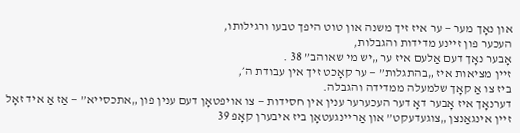און נאָך מער — ער איז זיך משנה און טוט היפך טבעו ורגילותו,
העכער פון זיינע מדידות והגבלות,
אָבער נאָך דעם אַלעם איז ער „יש מי שאוהב” 38 .
זיין מציאות איז „בהתגלות” — ער קאָכט זיך אין עבודת ה׳,
ביז צו אַ קאָך שלמעלה ממדידה והגבלה.
דערנאָך איז אָבער דאָ דער העכערער ענין אין חסידות — צו אויפטאָן דעם ענין פון „אתכסייא” — אַז אַ איד זאָל זיין אינגאַנצן „צוגעדעקט” און אַריינגעטאָן ביז איבערן קאָפּ 39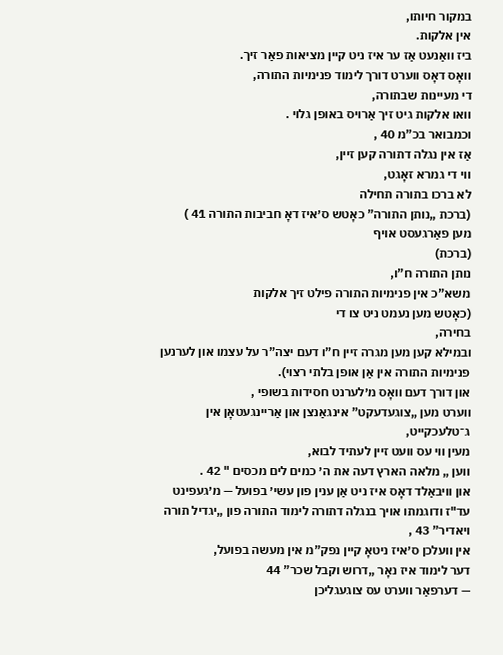במקור חיותו,
אין אלקות.
ביז וואַנעט אַז ער איז ניט קיין מציאות פאַר זיך.
וואָס דאָס ווערט דורך לימוד פנימיות התורה,
די מעיינות שבתורה,
וואו אלקות גיט זיך אַרויס באופן גלוי .
וכמבואר בכ”מ 40 ,
אַז אין נגלה דתורה קען זיין,
ווי די גמרא זאָגט,
לא ברכו בתורה תחילה
(ברכת „נותן התורה” כאָטש ס׳איז דאָ חביבות התורה 41 )
מען פאַרגעסט אויף
(ברכת)
נותן התורה ח”ו,
משא”כ אין פנימיות התורה פילט זיך אלקות
(כאָטש מען נעמט ניט צו די
בחירה,
ובמילא קען מען מגרה זיין ח”ו דעם יצה”ר על עצמו און לערנען פנימיות התורה אין אַן אופן בלתי רצוי).
און דורך דעם וואָס מ׳לערנט חסידות בשופי ,
ווערט מען „צוגעדעקט” אינגאַנצן און אַריינגעטאָן אין ג־טלעכקייט,
מעין ווי עס וועט זיין לעתיד לבוא,
ווען „ מלאה הארץ דעה את ה׳ כמים לים מכסים " 42 .
און וויבאַלד דאָס איז ניט אַן ענין פון עשי׳ בפועל — מ׳געפינט עד"ז ודוגמתו אויך בנגלה דתורה לימוד התורה פון „יגדיל תורה ויאדיר” 43 ,
אין וועלכן ס׳איז ניטאָ קיין נפק”מ אין מעשה בפועל,
דער לימוד איז נאָר „דרוש וקבל שכר” 44
— דערפאַר ווערט עס צוגעגליכן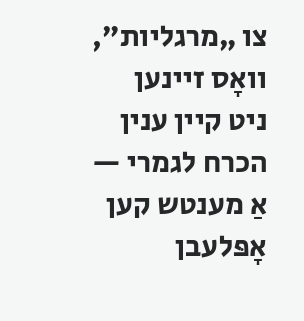צו „מרגליות”,
וואָס זיינען ניט קיין ענין הכרח לגמרי — אַ מענטש קען אָפּלעבן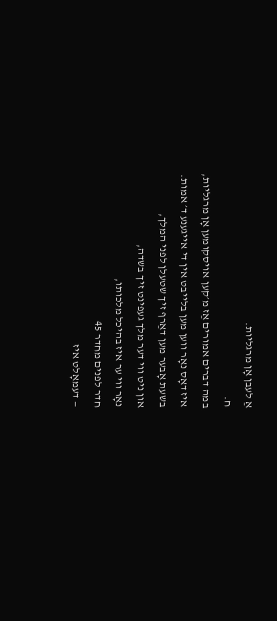אַ לעבן אָן מרגליות.
ח.
במה דברים אמורים אַז מ׳קען אויסקומען אָן מרגליות,
איז דאָס נאָר ווען מען בלייבט אין די אייגענע ד׳ אמות.
בשעת אָבער מען דאַרף זיך שטעלן לפני המלך,
און ניט ווי דער מלך געפינט זיך בשדה,
נאָר ווי ער איז בהיכל מלכותו,
חדר לפנים מחדר 45
— דעמאָלט איז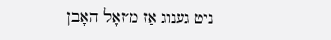ניט גענוג אַז מ׳זאָל האָבן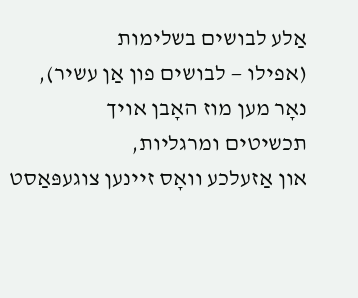אַלע לבושים בשלימות
(אפילו — לבושים פון אַן עשיר),
נאָר מען מוז האָבן אויך
תכשיטים ומרגליות,
און אַזעלכע וואָס זיינען צוגעפּאַסט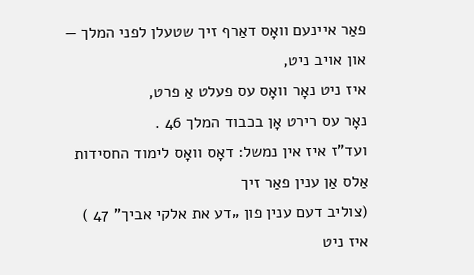פאַר איינעם וואָס דאַרף זיך שטעלן לפני המלך — און אויב ניט,
איז ניט נאָר וואָס עס פעלט אַ פרט,
נאָר עס רירט אָן בכבוד המלך 46 .
ועד”ז איז אין נמשל: דאָס וואָס לימוד החסידות אַלס אַן ענין פאַר זיך
(צוליב דעם ענין פון „דע את אלקי אביך" 47 )
איז ניט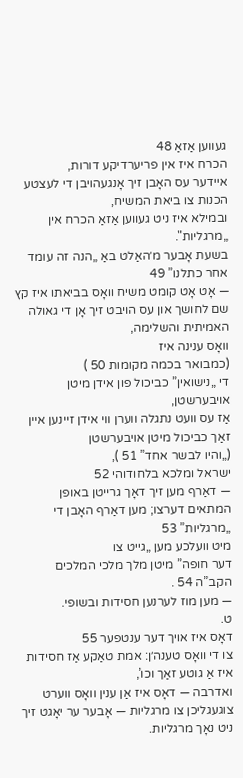געווען אַזאַ 48
הכרח איז אין פריערדיקע דורות,
איידער עס האָבן זיך אָנגעהויבן די לעצטע הכנות צו ביאת המשיח,
ובמילא איז ניט געווען אַזאַ הכרח אין „מרגליות".
בשעת אָבער מ׳האַלט באַ „הנה זה עומד אחר כתלנו” 49
— אָט אָט קומט משיח וואָס בביאתו איז קץ שם לחושך און עס הויבט זיך אָן די גאולה האמיתית והשלימה,
וואָס ענינה איז
(כמבואר בכמה מקומות 50 )
די „נישואין” כביכול פון אידן מיטן אויבערשטן,
אַז עס וועט נתגלה ווערן ווי אידן זיינען איין זאַך כביכול מיטן אויבערשטן
(„והיו לבשר אחד” 51 ),
ישראל ומלכא בלחודוהי 52
— דאַרף מען זיך דאָך גרייטן באופן המתאים דערצו; מען דאַרף האָבן די „מרגליות” 53
מיט וועלכע מען „גייט צו
דער חופה” מיטן מלך מלכי המלכים הקב”ה 54 .
— מען מוז לערנען חסידות ובשופי.
ט.
דאָס איז אויך דער ענטפער 55
צו די וואָס טענה׳ן: אמת טאַקע אַז חסידות איז אַ גוטע זאַך וכו’,
ואדרבה — דאָס איז אַן ענין וואָס ווערט צוגעגליכן צו מרגליות — אָבער ער יאָגט זיך ניט נאָך מרגליות.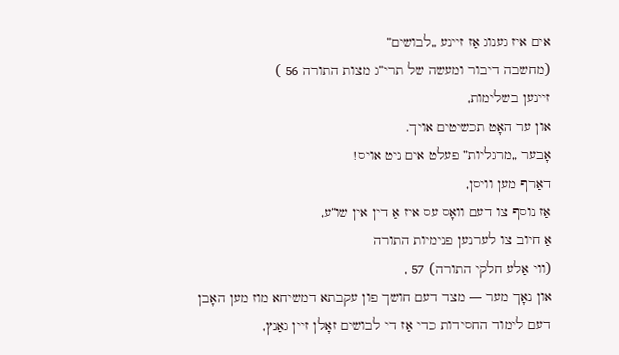אים איז גענוג אַז זיינע „לבושים”
(מחשבה דיבור ומעשה של תרי”ג מצות התורה 56 )
זיינען בשלימות,
און ער האָט תכשיטים אויך.
אָבער „מרגליות” פעלט אים ניט אויס!
דאַרף מען וויסן,
אַז נוסף צו דעם וואָס עס איז אַ דין אין שו”ע,
אַ חיוב צו לערנען פנימיות התורה
(ווי אַלע חלקי התורה) 57 ,
און נאָך מער — מצד דעם חושך פון עקבתא דמשיחא מוז מען האָבן דעם לימוד החסידות כדי אַז די לבושים זאָלן זיין גאַנץ,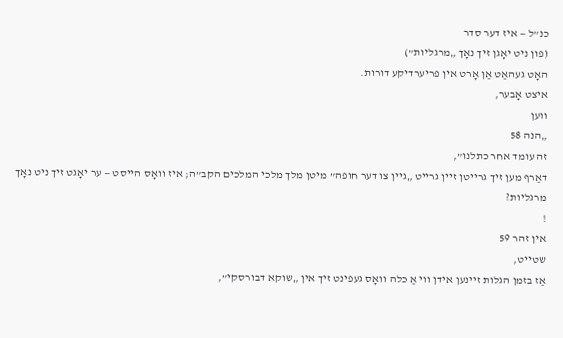כנ”ל — איז דער סדר
(פון ניט יאָגן זיך נאָך „מרגליות”)
האָט געהאַט אַן אָרט אין פריערדיקע דורות.
איצט אָבער,
ווען
„הנה 58
זה עומד אחר כתלנו”,
דאַרף מען זיך גרייטן זיין גרייט „גיין צו דער חופה” מיטן מלך מלכי המלכים הקב”ה; איז וואָס הייסט — ער יאָגט זיך ניט נאָך מרגליות?
!
אין זהר 59
שטייט,
אַז בזמן הגלות זיינען אידן ווי אַ כלה וואָס געפינט זיך אין „שוקא דבורסקי”,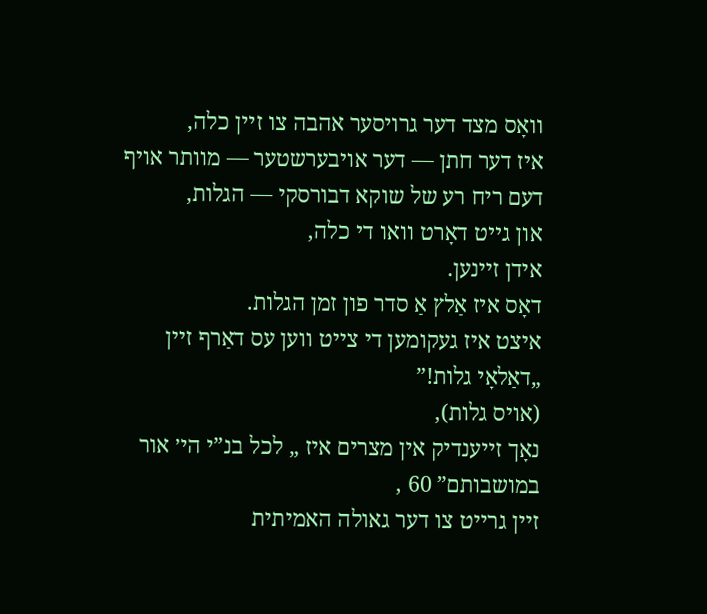וואָס מצד דער גרויסער אהבה צו זיין כלה,
איז דער חתן — דער אויבערשטער — מוותר אויף דעם ריח רע של שוקא דבורסקי — הגלות,
און גייט דאָרט וואו די כלה,
אידן זיינען.
דאָס איז אַלץ אַ סדר פון זמן הגלות.
איצט איז געקומען די צייט ווען עס דאַרף זיין „דאַלאָי גלות!”
(אויס גלות),
נאָך זייענדיק אין מצרים איז „ לכל בנ”י הי׳ אור במושבותם” 60 ,
זיין גרייט צו דער גאולה האמיתית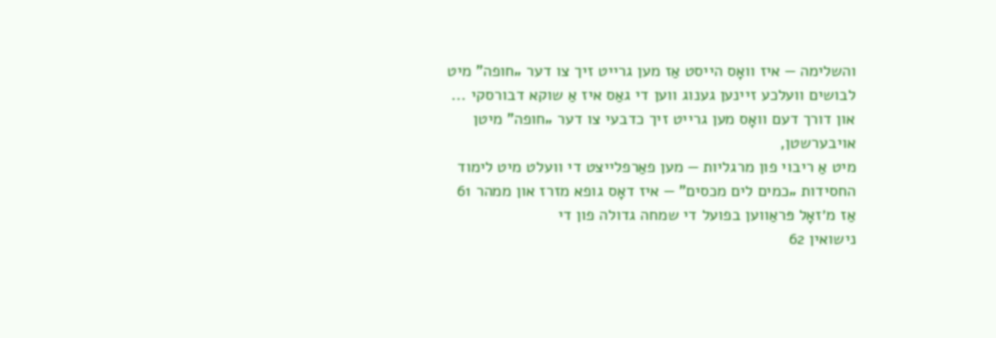והשלימה — איז וואָס הייסט אַז מען גרייט זיך צו דער „חופה” מיט לבושים וועלכע זיינען גענוג ווען די גאַס איז אַ שוקא דבורסקי ...
און דורך דעם וואָס מען גרייט זיך כדבעי צו דער „חופה” מיטן אויבערשטן,
מיט אַ ריבוי פון מרגליות — מען פאַרפלייצט די וועלט מיט לימוד החסידות „כמים לים מכסים” — איז דאָס גופא מזרז און ממהר 61
אַז מ׳זאָל פּראַווען בפועל די שמחה גדולה פון די
נישואין 62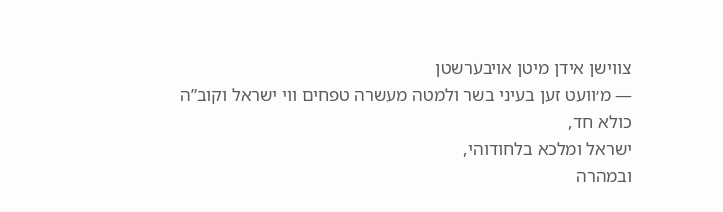צווישן אידן מיטן אויבערשטן
— מ׳וועט זען בעיני בשר ולמטה מעשרה טפחים ווי ישראל וקוב”ה כולא חד,
ישראל ומלכא בלחודוהי,
ובמהרה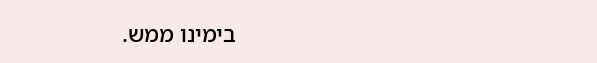בימינו ממש.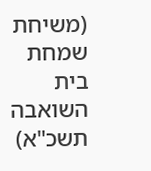(משיחת שמחת בית השואבה תשכ"א)